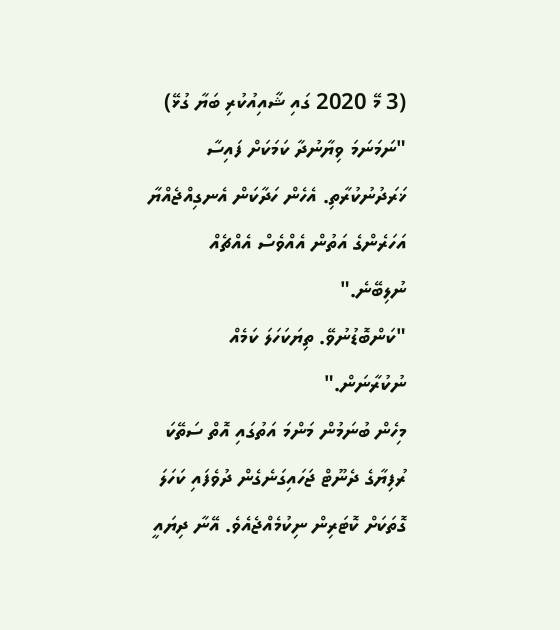(3 މޭ 2020 ގައި ޝާއިއުކުރި ބަޔާ ގުޅޭ)
"ނަމަނަމަ ވިޔާނުދާ ކަމަކަށް ފައިސާ ޚަރަދުނުކުރާތި. އެހެން ހަދާކަން އެނގިއްޖެއްޔާ އަހަރެންގެ އަތުން އެއްވެސް އެއްޗެއް ނުލިބޭނެ."
"ކަންބޮޑުނުވޭ. ތިޔަކަހަލަ ކަމެއް ނުކުރާނަން."
މިހެން ބުނަމުން މަންމަ އަތުގައި އޮތް ސަތޭކަ ރުފިޔާގެ ދެނޫޓް ޖަހައިގަނެގެން ދުވެފައި ކަހަލަ ގޮތަކަށް ކޮޓަރިން ނިކުމެއްޖެއެވެ. އޭނާ ދިޔައީ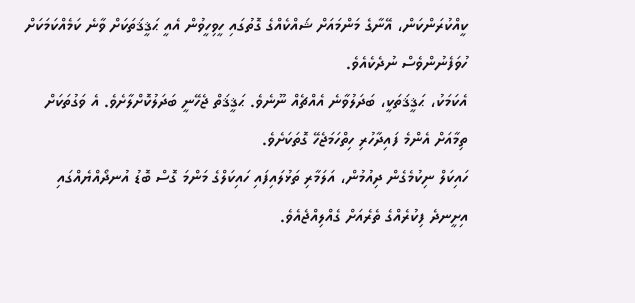ކީއްކުރަންކަން، އޭނާގެ މަންމައަށް ޝައްކެއްގެ ގޮތުގައި ހީވިހީވުން އެއީ ޙަޤީޤަތަކަށް ވާނެ ކަމެއްކަމަކަށް ހުވަފެނުންވެސް ނުދެކެއެވެ.
އެކަމަކު، ޙަޤީޤަތަކީ، ބަދަލުވާނެ އެއްޗެއް ނޫނެވެ. ޙަޤީޤަތް ޖެހޭނީ ބަދަލުކޮށްލާށެވެ. އެ ވަގުތަކަށް ތިމާއަށް އެންމެ ފައިދާހުރި ހިތްހަމަޖެހޭ ގޮތަކަށެވެ.
ހައިކަލް ނިކުމެގެން ދިއުމުން، އަލަމާރި ތަޅުލައިފައި ހައިކަލްގެ މަންމަ ގޮސް ބޮޑު އުނދޯއްޔެއްގައި އިށީނދެ ފިކުރެއްގެ ތެރެއަށް ގެއްލިއްޖެއެވެ.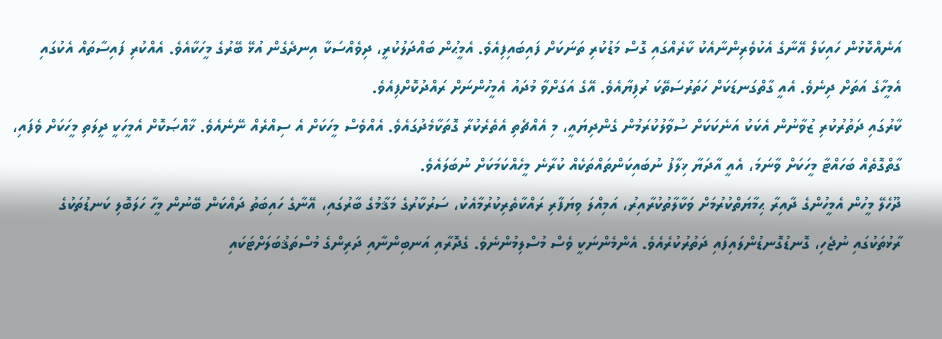އަނެއްކޮޅުން ހައިކަލް އޭނާގެ އެކުވެރިންނާއެކު ކާރެއްގައި ގޮސް މަޑުކުރި ތަނަކަށް ފައިބައިފިއެވެ. އެމީޙުން ބައްދަލުކުރީ، ދިވެއްސަކާ އިނދެގެން އުޅޭ ބޭރުގެ މީހަކާއެވެ. އެއްކުރި ފައިސާތައް އެކުގައި އެމީހާގެ އަތަށް ދިނެވެ. އެއީ ގާތްގަނޑަކަށް ހަތަރުސަތޭކަ ރުފިޔާއެވެ. އޭގެ އަގަށްވާ މުދައު އެމީހުންނަށް ރައްދުކޮށްފިއެވެ.
ކާރުގައި ދަތުރުކުރި ޒުވާނުން އެކަކު އަނެކަކަށް ސުވާލުކުރަމުން ގެންދިޔައީ، މި އެއްޗެތި އެތެރެކުރާ ގޮތަކާމެދުގައެވެ. އެއްވެސް މީހަކަށް އެ ސިއްރެއް ނޭނެއެވެ. ޚާއްޞަކޮށް އެމީހަކީ ދީލަތި މީހަކަށް ވެފައި، ގާތްގޮތެއް ބަހައްޓާ މީހަކަށް ވާނަމަ، އެއީ އާދަޔާ ޚިލާފު ނުބައިކަންތައްތަކެއް ކުރާނެ މީހެއްކަމަކަށް ނުބަލައެވެ.
ދޫހެލޭ މީހުން އެމީހުންގެ ދާއިރާ ޙިމާޔަތްކުރުމަށް ވަކާލާތުކުރާއިރު، އަމިއްލަ ވިޔަފާރި ރައްކާތެރިކުރުމާއެކު، ސަރުކާރުގެ މަޤާމުގެ ބާރުގައި، އޭނާގެ ހައިބަތު ދައްކަން ބޭނުން މީހާ ހަލަބޮލި ކަނޑުތަކުގެ ރާޅުތަކުގައި ނުޖެހި، ގޮނޑުގޮނޑުންލައިފައި ދަތުރުކުރެއެވެ. އެންމެންނަކީ ވެސް މުސްލިމުންނެވެ. ގެދޮރާއި އަނބިންނާއި ދަރިންގެ މުސްތަޤުބަލަށްޓަކައި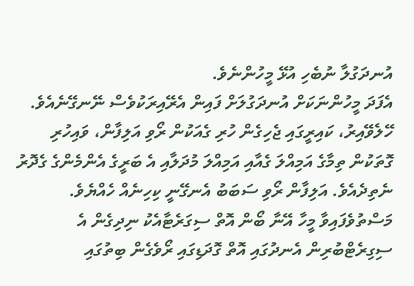އުނދަގުލާ ނުބެހި އުޅޭ މީހުންނެވެ.
އެފަދަ މީހުންނަކަށް އުނދަގުލަށް ފައިން އެރޭއިރަކުވެސް ނޭނގޭނެއެވެ. ހޭލެވޭއިރު، ކައިރީގައި ޖެހިގެން ހުރި ގެއަކުން ރޯވި އަލިފާން، ވައިހުރި ގޮތަކުން ތިމާގެ އަމިއްލަ ގެއާއި އަމިއްލަ މުދަލާއި އެ ބަރީގެ އެންމެންގެ ގެދޮރު ނެތިދެއެވެ. އަލިފާން ރޯވި ސަބަބު އެނގޭނީ ކިހިނެއް ހެއްޔެވެ. މަސްތުވެފައިވާ މީހާ އޭނާ ބޯން އޮތް ސިގަރެޓާއެކު ނިދިގެން އެ ސިގިރެޓްބުރިން އެނދުގައި އޮތް ގޮދަޑިގައި ރޯވެގެން ބިތުގައި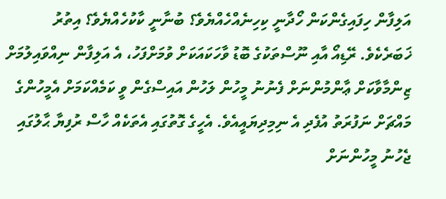އަލިފާން ހިފައިގެންކަން ހޯދާނީ ކިހިނެއްހެއްޔެވެ؟ ބުނާނީ ކާކުހެއްޔެވެ؟ އިތުރު ޚަބަރެކެވެ. ރޭޑިއޯ އާއި ނޫސްތަކުގެ ބޮޑު ވާހަކައަކަށް ވުމަށްފަހު، އެ އަލިފާން ނިއްވައިލުމަށް ޒިންމާވާކަށް ޢާންމުންނަށް ފެނުނު މީހުން ލަހުން އައިސްގެން ވީ ކަމެއްކަމަށް އެމީހުންގެ މައްޗަށް ނަފުރަތު އުފެދި އެ ނިމިދިޔައީއެވެ. އެހީގެ ގޮތުގައި އެތަކެއް ހާސް ރުފިޔާ ޙާލުގައި ޖެހުނު މީހުންނަށް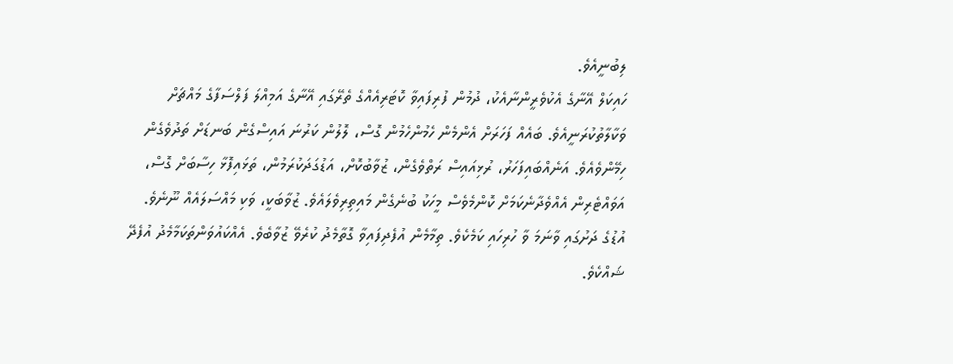ލިބުނީއެވެ.
ހައިކަލް އޭނާގެ އެކުވެރީންނާއެކު، ދުމުން ފުރިފައިވާ ކޮޓަރިއެއްގެ ތެރޭގައި އޭނާގެ އަމިއްލަ ފަލްސަފާގެ މައްޗަށް ވަކާލާތުކުރަނީއެވެ. ބައެއް ފަހަރަށް އެންމެން ހެމުންހެމުން ގޮސް، ލޮލުން ކަރުނަ އައިސްގެން ބަނޑަށް ތަދުވެގެން ހިމޭންވެއެވެ. އަނެއްބައިފަހަރު، ރުޅިއައިސް ރަތްވެގެން، ޒުވާބުކޮށް، އަޑުގަދަކުރަމުން، ތަޅައިފޮޅާ ހިސާބަށް ގޮސް، އަވައްޓެރިން އެއްވެދާނެކަމަށް ކޮންމެވެސް މީހަކު ބުނެގެން މައިތިރިވެލައެވެ. ޒުވާބަކީ، ވަކި މައްސަލައެއް ނޫނެވެ. އުޑުގެ ދަށުގައި ވާނަމަ ވާ ހުރިހައި ކަމެކެވެ. ތިމާމެން އުފެދިފައިވާ ގޮތާމެދު ކުރެވޭ ޒުވާބެވެ. އެއްކައުވަންތަކަމާމެދު އުފެދޭ ޝައްކެވެ.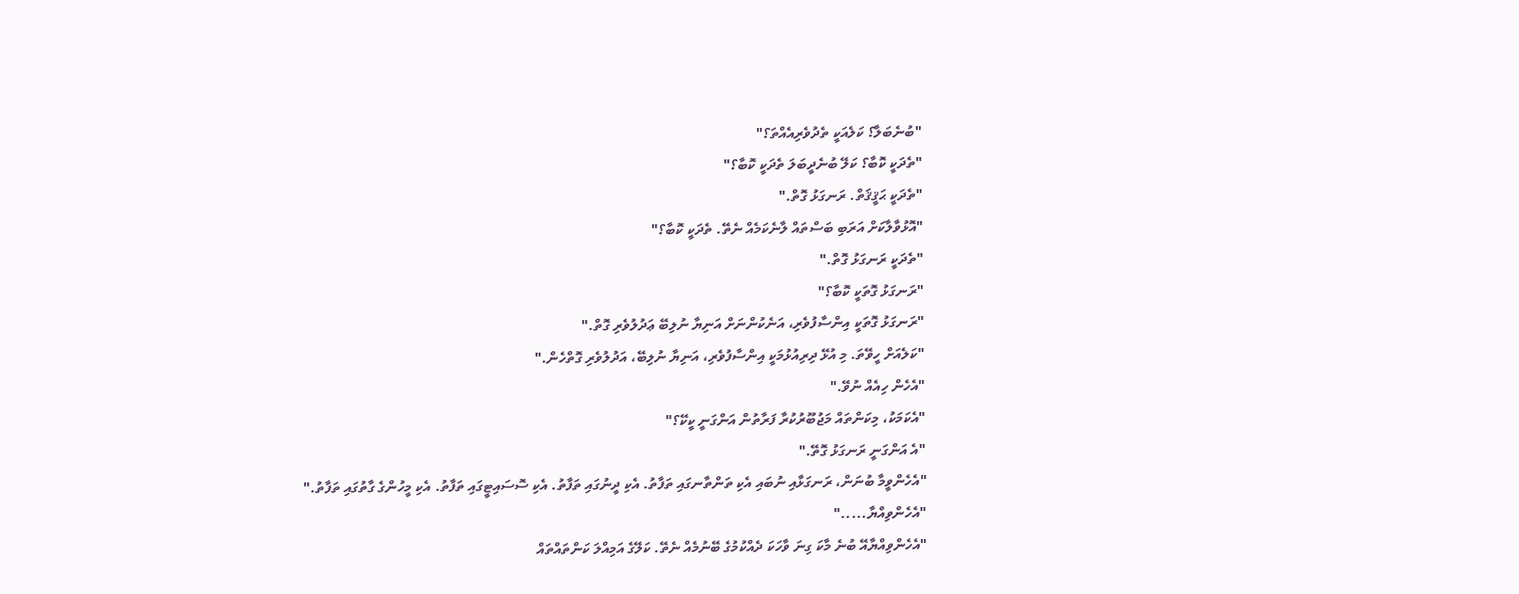"ބުނެބަލާ؟ ކަލެއަކީ ތެދުވެރިއެއްތަ؟"
"ތެދަކީ ކޮބާ؟ ކަލޭ ބުނެދީބަލަ ތެދަކީ ކޮބާ؟"
"ތެދަކީ ޙަޤީޤަތް. ރަނގަޅު ގޮތް."
"އޮޅުވާލާކަށް އަރަބި ބަސްތައް ލާނެކަމެއް ނެތޭ. ތެދަކީ ކޮބާ؟"
"ތެދަކީ ރަނގަޅު ގޮތް."
"ރަނގަޅު ގޮތަކީ ކޮބާ؟"
"ރަނގަޅު ގޮތަކީ އިންސާފުވެރި، އަނެކުންނަށް އަނިޔާ ނުލިބޭ ޢަދުލުވެރި ގޮތް."
"ކަލެއަށް ހީވޭތަ. މި އުޅޭ ދިރިއުޅުމަކީ އިންސާފުވެރި، އަނިޔާ ނުލިބޭ، އަދުލުވެރި ގޮތްހެން."
"އެހެން ހިއެއް ނުވޭ."
"އެކަމަކު، މިކަންތައް މަޖުބޫރުކުރާ ފަރާތުން އަންގަނީ ކީކޭ؟"
"އެ އަންގަނީ ރަނގަޅު ގޮތޭ."
"އެހެންވީމާ ބުނަން، ރަނގަޅާއި ނުބައި އެކި ތަންތާނގައި ތަފާތު. އެކި ދީނުގައި ތަފާތު. އެކި ސޮސައިޓީގައި ތަފާތު. އެކި މީހުންގެ ގާތުގައި ތަފާތު."
"އެހެންވިއްޔާ....."
"އެހެންވިއްޔާއޭ ބުނެ މާކަ ގިނަ ވާހަކަ ދެއްކުމުގެ ބޭނުމެއް ނެތޭ. ކަލޭގެ އަމިއްލަ ކަންތައްތައް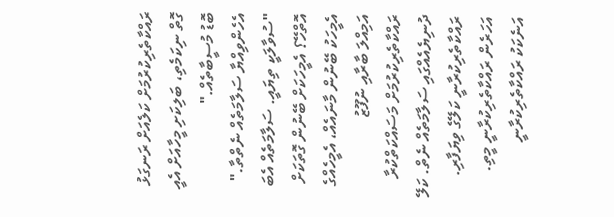ރައްކާތެރިކުރުމަށް ކަލެއަށް ރަނގަޅު ގޮތް ނިކަމެތި، ބަލިކަށި މީހާއަށް އެއީ ބޮޑު މުސީބާތެއް."
އެހެންވިއްޔާ ސަލާމަތެއް ނެތްތާ."
"ސުވާލަކީ ތިޔައީ. ސަލާމަތެއް އެބަ އޮތްހޭ؟ އެމީހަކަށް ބޭނުން ގޮތަކަށް އެމީހަކު ބޭނުން މާނައެއް، އެމީހެއްގެ އަމިއްލަ ބާރާއި ނުފޫޒު ރައްކާތެރިކުރުމަށް މަސައްކަތްކުރާ ދުނިޔެއެއްގައި ސަލާމަތެއް ނެތް. ކަލޭ ރައްކާތެރިކުރާނީ ކަލޭގެ ވިޔަފާރި. އަހަރެން ރައްކާތެރިކުރާނީ މީތި. އަނެކަކު ރައްކާތެރިކުރާނީ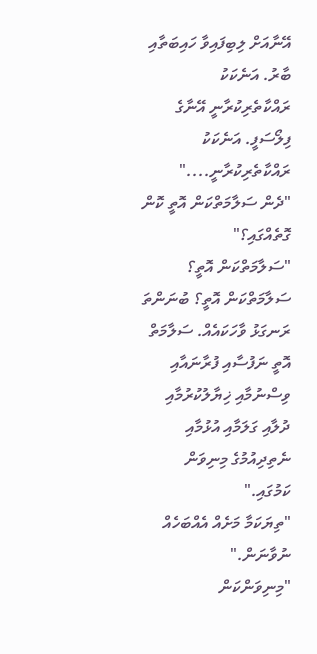އޭނާއަށް ލިބިފައިވާ ހައިބަތާއި ބާރު. އަނެކަކު ރައްކާތެރިކުރާނީ އޭނާގެ ފިލޯސަފީ. އަނެކަކު ރައްކާތެރިކުރާނީ...."
"ދެން ސަލާމަތްކަން އޮތީ ކޮން ގޮތެއްގައި؟"
"ސަލާމަތްކަން އޮތީ؟ ސަލާމަތްކަން އޮތީ؟ ބުނަންތަ ރަނގަޅު ވާހަކައެއް. ސަލާމަތް އޮތީ ނަފުސާއި ފުރާނައާއި ވިސްނުމާއި ޚިޔާލުކުރުމާއި ދުލާއި ގަލަމާއި އުޅުމާއި ނެތިދިއުމުގެ މިނިވަން ކަމުގައި."
"ތިޔަކަމާ މަށެއް އެއްބަހެއް ނުވާނަން."
"މިނިވަންކަން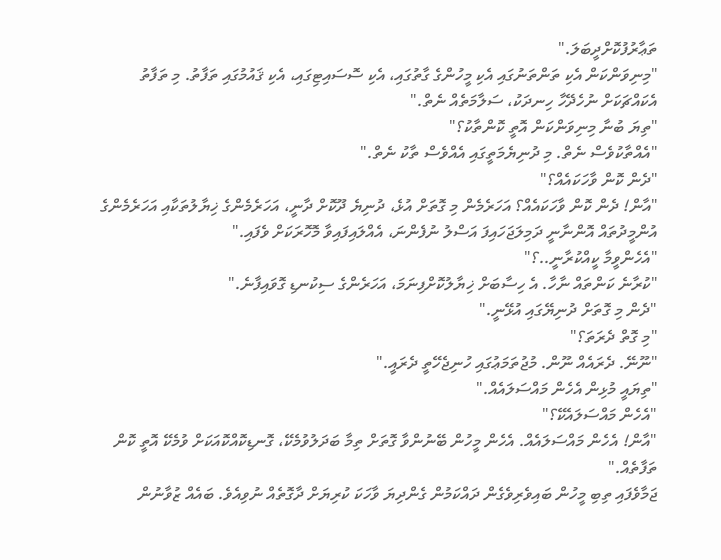ތަޢާރުފުކޮށްދީބަލަ."
"މިނިވަންކަން އެކި ތަންތަނުގައި އެކި މީހުންގެ ގާތުގައި، އެކި ސޮސައިޓިގައި، އެކި ޤައުމުގައި ތަފާތު. މި ތަފާތު އެކައްޗަކަށް ނުހެދޭހާ ހިނދަކު، ސަލާމަތެއް ނެތް."
"ތިޔަ ބުނާ މިނިވަންކަން އޮތީ ކޮންތާކު؟"
"އެއްތާކުވެސް ނެތް. މި ދުނިޔެމަތީގައި އެއްވެސް ތާކު ނެތް."
"ދެން ކޮން ވާހަކައެއް؟"
"އާން! ދެން ކޮން ވާހަކައެއް؟ އަހަރެމެން މި ގޮތަށް އުޅެ، ދުނިޔެ ދޫކޮށް ދާނީ، އަހަރެމެންގެ ޚިޔާލުތަކާއި އަހަރެމެންގެ އުންމީދުތައް އޮންނާނީ ދަމިލަޖަހައިފަ އަސްލު ނުފެންނަ، އެއްލައިފައިވާ މޮހޮރަކަށް ވެފައި."
"އެހެންވީމާ ކީއްކުރާނީ..؟"
"ކުރާނެ ކަންތައް ނާހާ. އެ ހިސާބަށް ޚިޔާލުކޮށްފިނަމަ، އަހަރެންގެ ސިކުނޑި ގޮވައިފާނެ."
"ދެން މި ގޮތަށް ދުނިޔޭގައި އުޅޭނީ."
"މި ގޮތް ދެރަތަ؟"
"ނޫނޭ. ދެރައެއް ނޫން. މުޖުތަމަޢުގައި ހުނިޖެހޭތީ ދެރައީ."
"ތިޔައީ މުޅިން އެހެން މައްސަލައެއް."
"އެހެން މައްސަލައެކޭ؟"
"އާން! އެހެން މައްސަލައެއް. އެހެން މީހުން ބޭނުންވާ ގޮތަށް ތިމާ ބަދަލުވުމެކޭ، ގޮނޑިކޮއްކޮއަކަށް ވުމެކޭ އޮތީ ކޮން ތަފާތެއް."
ޖަމާވެފައި ތިބި މީހުން ބައިވެރިވެގެން ދައްކަމުން ގެންދިޔަ ވާހަކަ ކުރިޔަށް ދާގޮތެއް ނުވިއެވެ. ބައެއް ޒުވާނުން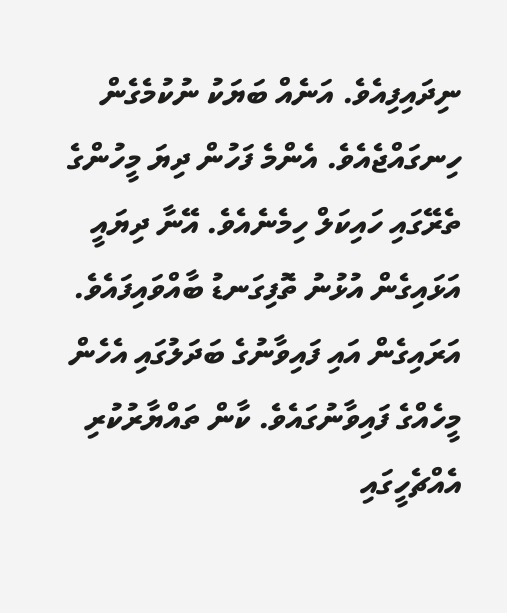ނިދައިފިއެވެ. އަނެއް ބަޔަކު ނުކުމެގެން ހިނގައްޖެއެވެ. އެންމެ ފަހުން ދިޔަ މީހުންގެ ތެރޭގައި ހައިކަލް ހިމެނެއެވެ. އޭނާ ދިޔައީ އަޅައިގެން އުޅުނު ތޮފިގަނޑު ބާއްވައިފައެވެ. އަރައިގެން އައި ފައިވާނުގެ ބަދަލުގައި އެހެން މީހެއްގެ ފައިވާނުގައެވެ. ކާން ތައްޔާރުކުރި އެއްޗެހީގައި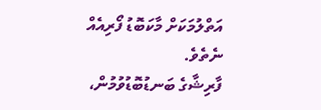އަތްލުމަކަށް މާކަބޮޑު ފޯރިއެއް ނެތެވެ.
ފާރިޝާގެ ބަނޑުބޮޑުވުމުން،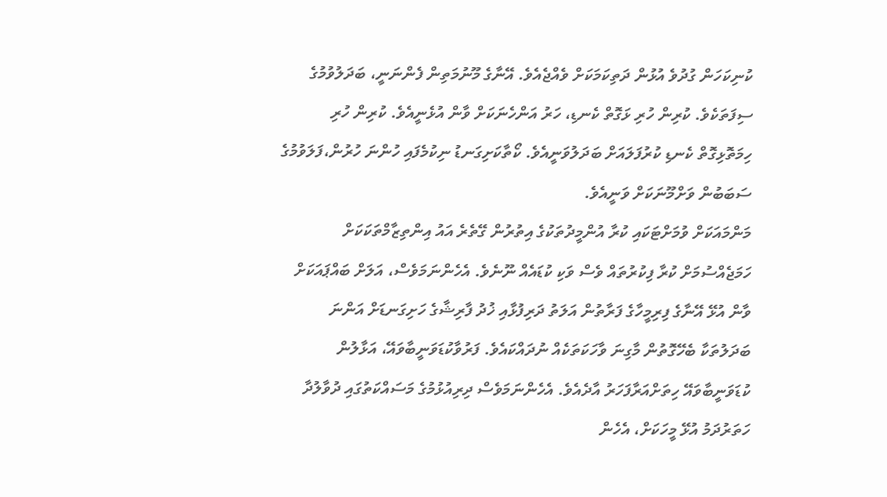ކުނިކަހަން ގުދުވެ އުޅުން ދަތިކަމަކަށް ވެއްޖެއެވެ. އޭނާގެ މޫނުމަތިން ފެންނަނީ، ބަދަލުވުމުގެ ސިފަތަކެވެ. ކުރިން ހުރި ޅަގޮތް ކެނޑި، ހަރު އަންހެނަކަށް ވާން އުޅެނީއެވެ. ކުރިން ހުރި ހިމަތޮޅިގޮތް ކެނޑި ކުރުފަލައަށް ބަދަލުވަނީއެވެ. ކޯތާކަށިގަނޑު ނިކުމެފައި ހުންނަ ހުރުން،ފަލަވުމުގެ ސަބަބުން ވަށްމޫނަކަށް ވަނީއެވެ.
މަންމައަކަށް ވުމަށްޓަކައި ކުރާ އުންމީދުތަކުގެ އިތުރުން ގޭތެރެ އައު އިންތިޒާމްތަކަކަށް ހަމަޖެއްސުމަށް ކުރާ ފިކުރުތައް ވެސް ވަކި ކުޑައެއް ނޫނެވެ. އެހެންނަމަވެސް، އަލަށް ބައްޕައަކަށް ވާން އުޅޭ އޭނާގެ ފިރިމީހާގެ ފަރާތުން އަލަތު ދަރިފުޅާއި ޚުދު ފާރިޝާގެ ހަށިގަނޑަށް އަންނަ ބަދަލުތަކާ ބެހޭގޮތުން މާގިނަ ވާހަކަތަކެއް ނުދައްކައެވެ. ފަރުވާކުޑަވަނީބާވައޭ، އަޅާލުން ކުޑަވަނީބާވައޭ ހިތަށްއަރާފަހަރު އާދެއެވެ. އެހެންނަމަވެސް ދިރިއުޅުމުގެ މަސައްކަތުގައި ދުވާލުދާ ހަތަރުދަމު އުޅޭ މީހަކަށް، އެހެން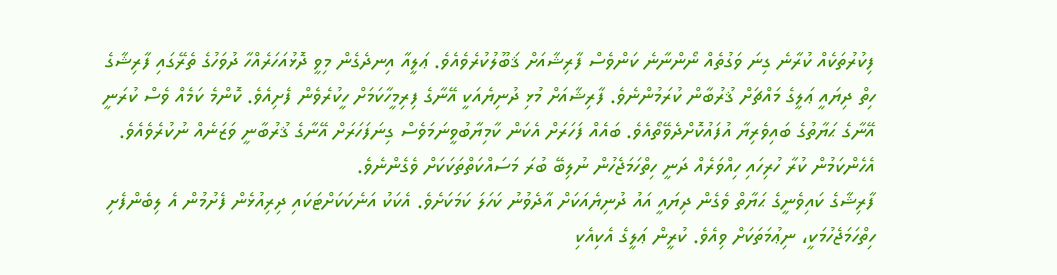ފިކުރުތަކެއް ކުރާނެ ގިނަ ވަގުތެއް ނޯންނާނެ ކަންވެސް ފާރިޝާއަށް ޤަބޫލުކުރެވެއެވެ. ޢަލީއާ އިނދެގެން މިވީ ދޮޅުއަހަރެއްހާ ދުވަހުގެ ތެރޭގައި ފާރިޝާގެ ހިތް ދިޔައީ ޢަލީގެ މައްޗަށް ޤުރުބާން ކުރަމުންނެވެ. ފާރިޝާއަށް މުޅި ދުނިޔެއަކީ އޭނާގެ ފިރިމީހާކަމަށް ހީކުރެވެން ފެށިއެވެ. ކޮންމެ ކަމެއް ވެސް ކުރަނީ އޭނާގެ ޙަޔާތުގެ ބައިވެރިޔާ އުފައުކޮށްދެވޭތޯއެވެ. ބައެއް ފަހަރަށް އެކަން ކާމިޔާބުވީނަމަވެސް ގިނަފަހަރަށް އޭނާގެ ޤުރުބާނީ ވަޒަނެއް ނުކުރެވެއެވެ. އެހެންކަމުން ކުރާ ހުރިހައި ހިއްވަރެއް ދަނީ ހިތްހަމަޖެހުން ނުލިބޭ ބުރަ މަސައްކަތްތަކަކަށް ވެގެންނެވެ.
ފާރިޝާގެ ކައިވެނީގެ ޙަޔާތް ވެގެން ދިޔައީ އައު ދުނިޔެއަކަށް އާދެވުނު ކަހަލަ ކަމަކަށެވެ. އެކަކު އަނެކަކަށްޓަކައި ދިރިއުޅެން ފެށުމުން އެ ލިބެންފެށި ހިތްހަމަޖެހުމަކީ، ނިޢުމަތަކަށް ވިއެވެ. ކުރީން ޢަލީގެ އެކިއެކި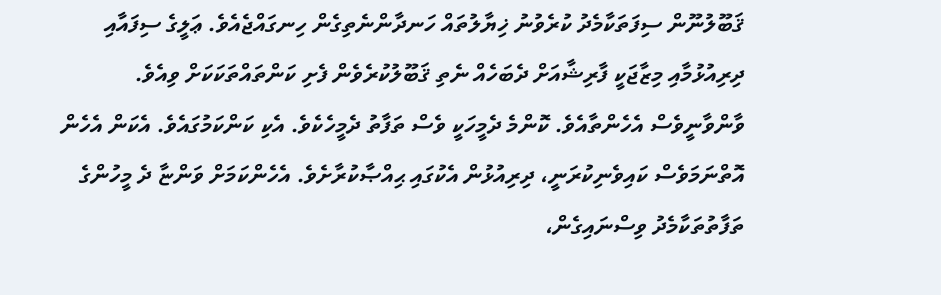ޤަބޫލުނޫން ސިފަތަކާމެދު ކުރެވުނު ޚިޔާލުތައް ހަނދާންނެތިގެން ހިނގައްޖެއެވެ. ޢަލީގެ ސިފައާއި ދިރިއުޅުމާއި މިޒާޖަކީ ފާރިޝާއަށް ދެބަހެއް ނެތި ޤަބޫލުކުރެވެން ފެށި ކަންތައްތަކަކަށް ވިއެވެ.
ވާންވާނީވެސް އެހެންތާއެވެ. ކޮންމެ ދެމީހަކީ ވެސް ތަފާތު ދެމީހެކެވެ. އެކި ކަންކަމުގައެވެ. އެކަން އެހެން އޮތްނަމަވެސް ކައިވެނިކުރަނީ، ދިރިއުޅުން އެކުގައި ޙިއްޞާކުރާށެވެ. އެހެންކަމަށް ވަންޏާ ދެ މީހުންގެ ތަފާތުތަކާމެދު ވިސްނައިގެން،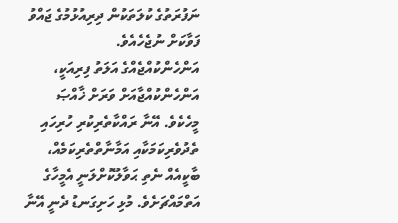ނަފުރަތުގެ ކުލަތަކުން ދިރިއުޅުމުގެ ޖައްވު ފަވާކަށް ނުޖެހެއެވެ.
އަންހެންކުއްޖެއްގެ އަލަތު ފިރިއަކީ، އަންހެންކުއްޖާއަށް ވަރަށް ޚާއްޞަ މީހެކެވެ. އޭނާ ރައްކާތެރިކުރި ހުރިހައި ތެދުވެރިކަމަކާއި އަމާނާތްތެރިކަމެއް، ބާކީއެއް ނެތި ޙަވާލުކޮށްލަނީ އެމީހާގެ އަތްމައްޗަށެވެ. މުޅި ހަށިގަނޑު ދެނީ އޭނާ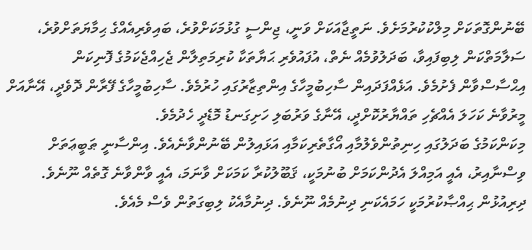ބޭނުންގޮތަކަށް މިލްކުކުރުމަށެވެ. ނަތީޖާއަކަށް ވަނީ، ޖިންސީ ގުޅުމަކަށްވުރެ، ބައިވެރިއެއްގެ ޙިމާޔަތަށްވުރެ، ސަލާމަތްކަން ލިބިފައިވާ، ބަދަލުވުމެއް ނެތް، އުފައުވެރި ޙަޔާތަކާ ކުރިމަތިލާން ޖެހިއްޖެކަމުގެ ފޮނިކަން އިޙްސާސްވާން ފެށުމެވެ. އަޅެއްފަދައިން ސާހިބުމީހާގެ އިންތިޒާރުގައި ހުރުމެވެ. ސާހިބުމީހާގެ ފޭރާން ދޮވެދީ، އޭނާއަށް މީރުވާނެ ކަހަލަ އެއްޗެހި ތައްޔާރުކޮށްދީ، އޭނާގެ ވަރުބަލި ހަށިގަނޑު މޮޑެދީ ހެދުމެވެ.
މިކަންކަމުގެ ބަދަލުގައި ހިނިތުންވެލުމާއި އޯގާތެރިކަމާއި އަޅައިލުން ބޭނުންވާނެއެވެ. އިންސާނީ ޠަބީޢަތަށް ވިސްނާއިރު، އެއީ އަމިއްލަ އެދުންކަމަށް ބުނުމަކީ، ޤަބޫލުކުރާ ކަމަކަށް ވާނަމަ، އެއީ ވާންވާނެ ގޮތެއް ނޫނެވެ.
ދިރިއުޅުން ޙިއްޞާކުރުމަކީ ހަމައެކަނި ދިނުމެއް ނޫނެވެ. ދިނުމާއެކު ލިބިގަތުން ވެސް މެއެވެ.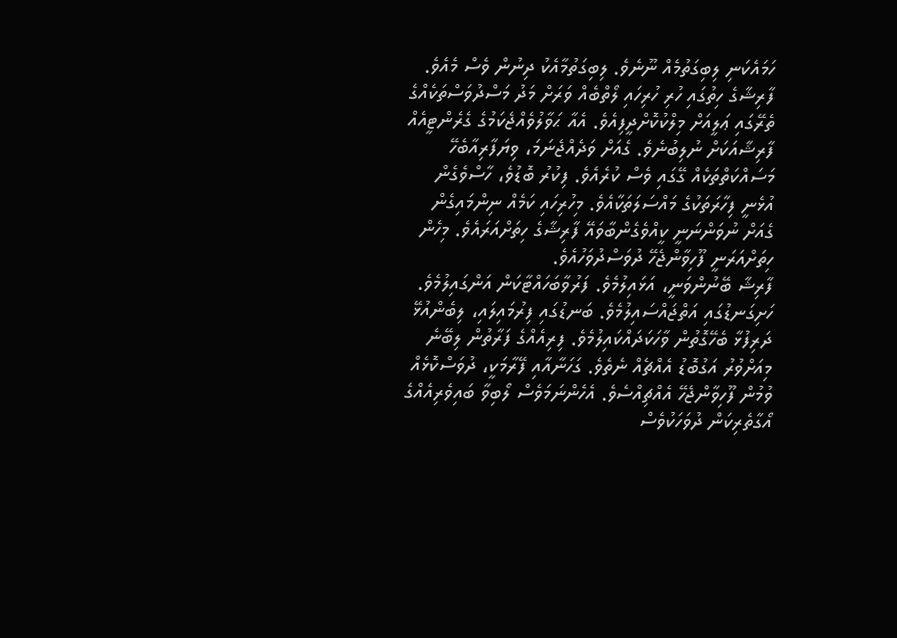ހަމައެކަނި ލިބިގަތުމެއް ނޫނެވެ. ލިބިގަތުމާއެކު ދިނުން ވެސް މެއެވެ.
ފާރިޝާގެ ހިތުގައި ހުރި ހުރިހައި ލޯތްބެއް ވަރަށް މަދު މަސްދުވަސްތަކެއްގެ ތެރޭގައި ޢަލީއަށް މިލްކުކޮށްދީފިއެވެ. އެއާ ޙަވާލުވެއްޖެކަމުގެ ގެރެންޓީއެއް ފާރިޝާއަކަށް ނުލިބުނެވެ. ގެއަށް ވަދެއްޖެނަމަ، ވިޔަފާރިއާބެހޭ މަސައްކަތްތަކެއް ގޭގައި ވެސް ކުރެއެވެ. ފިކުރު ބޮޑުވެ، ހާސްވެގެން އުޅެނީ ފިހާރަތަކުގެ މައްސަލަތަކާއެވެ. މިހުރިހައި ކަމެއް ނިންމައިގެން ގެއަށް ނުވަންނަނީ ކީއްވެގެންބާވައޭ ފާރިޝާގެ ހިތަށްއަރައެވެ. މިހެން ހިތަށްއަރަނީ ފޫހިވާންޖެހޭ ދުވަސްދުވަހުއެވެ.
ފާރިޝާ ބޭނުންވަނީ، އަޅައިލުމެވެ. ފަރުވާބަހައްޓާކަން އަންގައިލުމެވެ. ހަށިގަނޑުގައި އަތްޖައްސައިލުމެވެ. ބަނޑުގައި ފިރުމައިލައި، ލިބެންއުޅޭ ދަރިފުޅާ ބެހޭގޮތުން ވާހަކަދައްކައިލުމެވެ. ފިރިއެއްގެ ފަރާތުން ލިބޭނެ މިއަށްވުރު އަގުބޮޑު އެއްޗެއް ނެތެވެ. ގަހަނާއާއި ފޭރާމަކީ، ދުވަސްކޮޅެއް ވުމުން ފޫހިވާންޖެހޭ އެއްޗިއްސެވެ. އެހެންނަމަވެސް ލޯބިވާ ބައިވެރިއެއްގެ އޯގާތެރިކަން ދުވަހަކުވެސް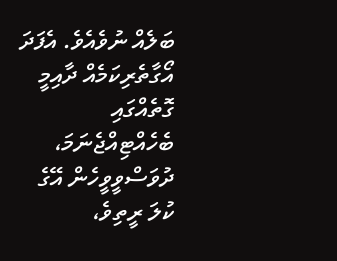ބަލެއް ނުވެއެވެ. އެފަދަ އޯގާތެރިކަމެއް ދާއިމީ ގޮތެއްގައި ބެހެއްޓިއްޖެނަމަ، ދުވަސްވީވީހެން އޭގެ ކުލަ ރީތިވެ،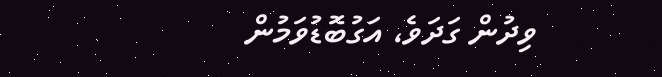ވިދުން ގަދަވެ، އަގުބޮޑުވަމުން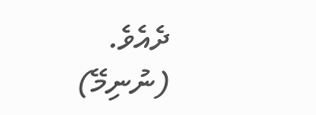ދެއެވެ.
(ނުނިމޭ)